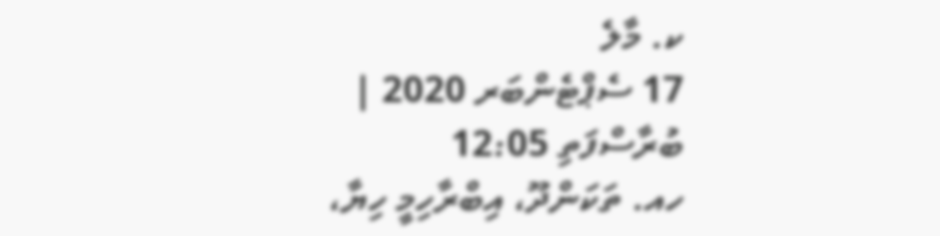ކ. މާލެ
17 ސެޕްޓެންބަރ 2020 | ބުރާސްފަތި 12:05
ހއ. ތަކަންދޫ، އިބްރާހިމީ ހިޔާ،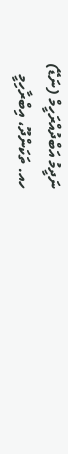ނަދީމު އަބްދުއްރަހީމް (ނަޑޭ)
ހއ. ތަކަންދޫ، އިބްރާހިމީ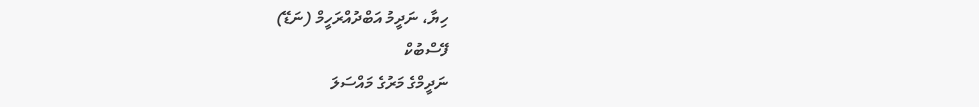ހިޔާ، ނަދީމު އަބްދުއްރަހީމް (ނަޑޭ)
ފޭސްބުކް
ނަދީމްގެ މަރުގެ މައްސަލަ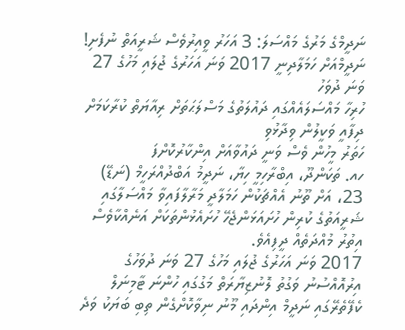ނަދީމްގެ މަރުގެ މައްސަލަ: 3 އަހަރު ވީއިރުވެސް ޝަރީއަތް ނުފެށި!
ނަދީމްއަށް ހަމަލާދިނީ 2017 ވަނަ އަހަރުގެ ޖުލައި މަހުގެ 27 ވަނަ ދުވަހު
ހުރިހާ މައްސަލައެއްގައި ދައުލަތުގެ މަސްލަޙަތަށް ރިއާޔަތް ކުރާކަމަށް ދިފާއީ ވަކީލުން ވިދާޅުވި
ހަތަރު މީހުން ވެސް ވަނީ ދައުވާއަށް އިންކާރުކޮށްފަ
ހއ. ތަކަންދޫ، އިބްރާހިމީ ހިޔާ، ނަދީމު އަބްދުއްރަހީމް (ނަޑޭ) 23، އަށް ތޫނު އެއްޗަކުން ހަމަލާދީ މަރާލާފައިވާ މައްސަލާގައި ޝަރީއަތުގެ ކުރިން ހުށައަޅަންޖެހޭ ހުށައެޅުންތަކަށް އަނެއްކާވެސް އިތުރު މުއްދަތެއް ދީފިއެވެ.
2017 ވަނަ އަހަރުގެ ޖުލައި މަހުގެ 27 ވަނަ ދުވަހުގެ އިރުއޮއްސުނު ވަގުތު ލޮނުޒިޔާރަތް މަގުގައި ހުންނަ ޓާމިނަލް ކެފޭތެރޭގައި ނަދީމް އިންދައި މޫނު ނިވާކޮށްގެން ތިބި ބަޔަކު ވަދެ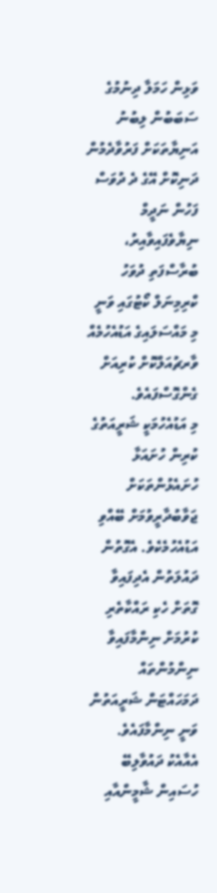ވަޅިން ހަމަލާ ދިނުމުގެ ސަބަބުން ލިބުނު އަނިޔާތަކަށް ފަރުވާދެމުން ދަނިކޮށް އޭގެ ދެ ދުވަސް ފަހުން ނަދީމް ނިޔާވެފައިވާއިރު، ބުރާސްފަތި ދުވަހު ކްރިމިނަލް ކޯޓުގައި ވަނީ މި މައްސަލައިގެ އަޑުއެހުމެއް ވާރޗުއަލްކޮށް ކުރިއަށް ގެންގޮސްފައެވެ.
މި އަޑުއެހުމަކީ ޝަރީއަތުގެ ކުރިން ހުށައަޅާ ހުށައެޅުންތަކަށް ޖަވާބުދާރީވުމަށް ބޭއްވި އަޑުއެހުމެކެވެ. އެގޮތުން ދައުލަތުން އެދިފައިވާ ގޮތަށް ހެކި ރައްކާތެރި ކުރުމަށް ނިންމާފައިވާ ނިންމުންތައް ދަމަހައްޓަން ޝަރީއަތުން ވަނީ ނިންމާފައެވެ. އެއާއެކު ދައުވާލިބޭ ހުސައިން ޝާމީންއާއި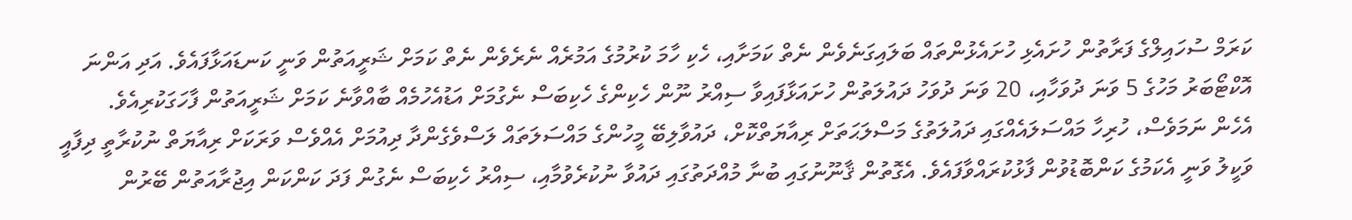ކަރަމް ސުހައިލްގެ ފަރާތުން ހުށައެޅި ހުށައެޅުންތައް ބަލައިގަނެވެން ނެތް ކަމަށާއި، ހެކި ހާމަ ކުރުމުގެ އަމުރެއް ނެރެވެން ނެތް ކަމަށް ޝަރީއަތުން ވަނީ ކަނޑައަޅާފައެވެ. އަދި އަންނަ އޮކްޓޯބަރު މަހުގެ 5 ވަނަ ދުވަހާއި، 20 ވަނަ ދުވަހު ދައުލަތުން ހުށައަޅާފައިވާ ސިއްރު ނޫން ހެކިންގެ ހެކިބަސް ނެގުމަށް އަޑުއެހުމެއް ބާއްވާނެ ކަމަށް ޝަރީއަތުން ފާހަގަކުރިއެވެ.
އެހެން ނަމަވެސް، ހުރިހާ މައްސަލައެއްގައި ދައުލަތުގެ މަސްލަޙަތަށް ރިއާޔަތްކޮށް، ދައުވާލިބޭ މީހުންގެ މައްސަލަތައް ލަސްވެގެންދާ ދިއުމަށް އެއްވެސް ވަރަކަށް ރިއާޔަތް ނުކުރާތީ ދިފާއީ ވަކީލު ވަނީ އެކަމުގެ ކަންބޮޑުވުން ފާޅުކުރައްވާފައެވެ. އެގޮތުން ޤާނޫނުގައި ބުނާ މުއްދަތުގައި ދައުވާ ނުކުރެވުމާއި، ސިއްރު ހެކިބަސް ނެގުން ފަދަ ކަންކަން އިޖުރާއަތުން ބޭރުން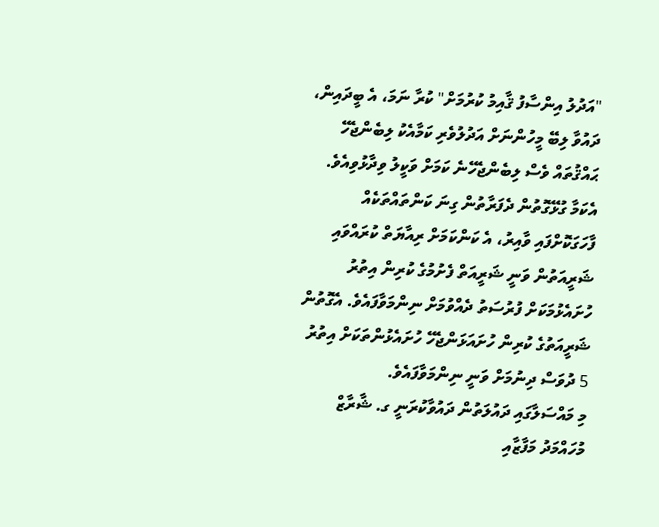"އަދުލު އިންސާފު ޤާއިމު ކުރުމަށް" ކުރާ ނަމަ، އެ ބީދައިން، ދައުވާ ލިބޭ މީހުންނަށް އަދުލުވެރި ކަމާއެކު ލިބެންޖެހޭ ޙައްޤުތައް ވެސް ލިބެންޖެހޭނެ ކަމަށް ވަކީލު ވިދާޅުވިއެވެ.
އެކަމާ ގުޅޭގޮތުން ދެފަރާތުން ގިނަ ކަންތައްތަކެއް ފާހަގަކޮށްފައި ވާއިރު، އެ ކަންކަމަށް ރިއާޔަތް ކުރައްވައި ޝަރީއަތުން ވަނީ ޝަރީއަތް ފެށުމުގެ ކުރިން އިތުރު ހުށައެޅުމަކަށް ފުރުސަތު ދެއްވުމަށް ނިންމަވާފައެވެ. އެގޮތުން ޝަރީއަތުގެ ކުރިން ހުށައަޅަންޖެހޭ ހުށައެޅުންތަކަށް އިތުރު 5 ދުވަސް ދިނުމަށް ވަނީ ނިންމަވާފައެވެ.
މި މައްސަލާގައި ދައުލަތުން ދައުވާކުރަނީ ގ. ޝާރާޒް މުހައްމަދު މަފާޒާއި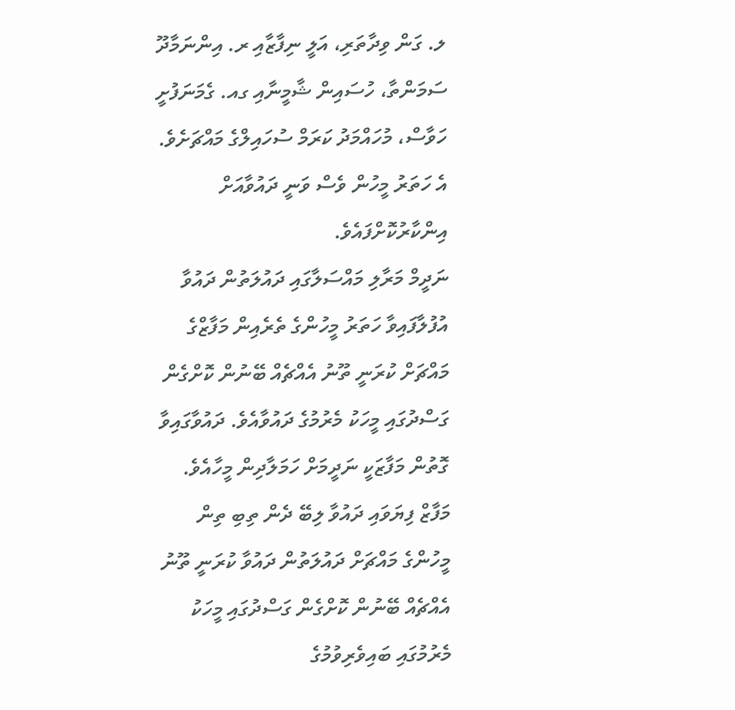ލ. ގަން ވިދާތަރި، އަލީ ނިފާޒާއި ރ. އިންނަމާދޫ ސަމަންތާ، ހުސައިން ޝާމީނާއި ގއ. ގެމަނަފުށީ ހަވާސް، މުހައްމަދު ކަރަމް ސުހައިލްގެ މައްޗަށެވެ. އެ ހަތަރު މީހުން ވެސް ވަނީ ދައުވާއަށް އިންކާރުކޮށްފައެވެ.
ނަދީމް މަރާލި މައްސަލާގައި ދައުލަތުން ދައުވާ އުފުލާފައިވާ ހަތަރު މީހުންގެ ތެރެއިން މަފާޒްގެ މައްޗަށް ކުރަނީ ތޫނު އެއްޗެއް ބޭނުން ކޮށްގެން ގަސްދުގައި މީހަކު މެރުމުގެ ދައުވާއެވެ. ދައުވާގައިވާ ގޮތުން މަފާޒަކީ ނަދީމަށް ހަމަލާދިން މީހާއެވެ. މަފާޒް ފިޔަވައި ދައުވާ ލިބޭ ދެން ތިބި ތިން މީހުންގެ މައްޗަށް ދައުލަތުން ދައުވާ ކުރަނީ ތޫނު އެއްޗެއް ބޭނުން ކޮށްގެން ގަސްދުގައި މީހަކު މެރުމުގައި ބައިވެރިވުމުގެ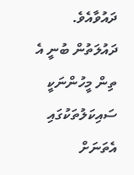ދައުވާއެވެ. ދައުލަތުން ބުނީ އެ ތިން މީހުންނަކީ ސައިކަލުތަކުގައި އެތަނަށް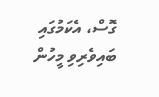ގޮސް، އެކަމުގައި ބައިވެރިވި މީހުން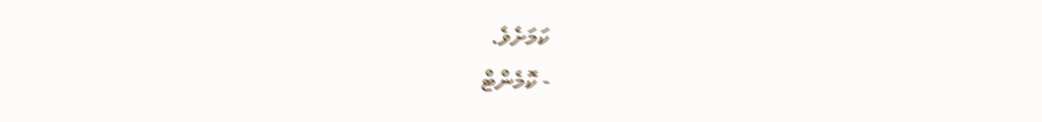ކަމަށެވެ.
- ކޮމެންޓް